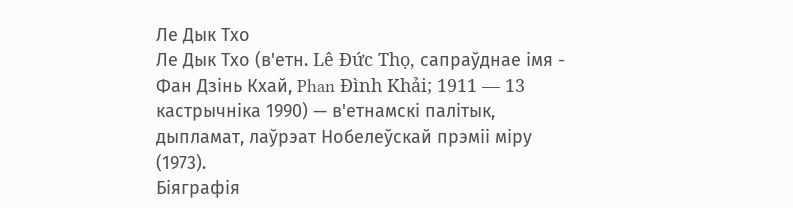Ле Дык Тхо
Ле Дык Тхо (в'етн. Lê Ðức Thọ, сапраўднае імя - Фан Дзінь Кхай, Phan Đình Khải; 1911 — 13 кастрычніка 1990) — в'етнамскі палітык, дыпламат, лаўрэат Нобелеўскай прэміі міру (1973).
Біяграфія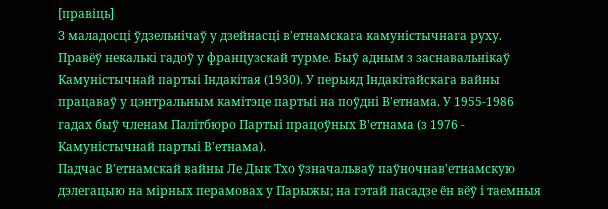[правіць]
З маладосці ўдзельнічаў у дзейнасці в'етнамскага камуністычнага руху. Правёў некалькі гадоў у французскай турме. Быў адным з заснавальнікаў Камуністычнай партыі Індакітая (1930). У перыяд Індакітайскага вайны працаваў у цэнтральным камітэце партыі на поўдні В'етнама. У 1955-1986 гадах быў членам Палітбюро Партыі працоўных В'етнама (з 1976 - Камуністычнай партыі В'етнама).
Падчас В'етнамскай вайны Ле Дык Тхо ўзначальваў паўночнав'етнамскую дэлегацыю на мірных перамовах у Парыжы; на гэтай пасадзе ён вёў і таемныя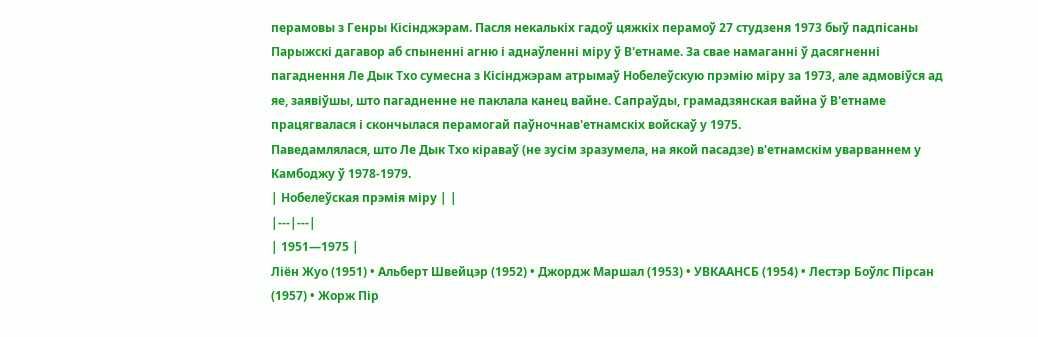перамовы з Генры Кісінджэрам. Пасля некалькіх гадоў цяжкіх перамоў 27 студзеня 1973 быў падпісаны Парыжскі дагавор аб спыненні агню і аднаўленні міру ў В'етнаме. За свае намаганні ў дасягненні пагаднення Ле Дык Тхо сумесна з Кісінджэрам атрымаў Нобелеўскую прэмію міру за 1973, але адмовіўся ад яе, заявіўшы, што пагадненне не паклала канец вайне. Сапраўды, грамадзянская вайна ў В'етнаме працягвалася і скончылася перамогай паўночнав'етнамскіх войскаў у 1975.
Паведамлялася, што Ле Дык Тхо кіраваў (не зусім зразумела, на якой пасадзе) в'етнамскім уварваннем у Камбоджу ў 1978-1979.
| Нобелеўская прэмія міру | |
|---|---|
| 1951—1975 |
Ліён Жуо (1951) • Альберт Швейцэр (1952) • Джордж Маршал (1953) • УВКААНСБ (1954) • Лестэр Боўлс Пірсан (1957) • Жорж Пір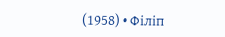(1958) • Філіп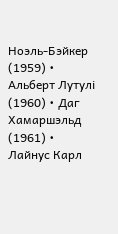Ноэль-Бэйкер (1959) • Альберт Лутулі (1960) • Даг Хамаршэльд (1961) • Лайнус Карл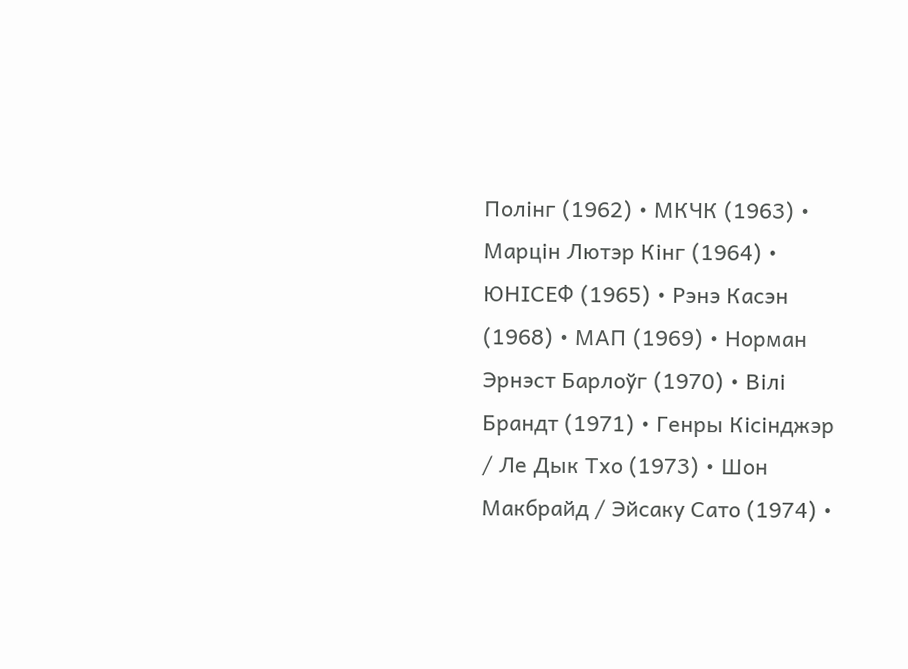Полінг (1962) • МКЧК (1963) • Марцін Лютэр Кінг (1964) • ЮНІСЕФ (1965) • Рэнэ Касэн (1968) • МАП (1969) • Норман Эрнэст Барлоўг (1970) • Вілі Брандт (1971) • Генры Кісінджэр / Ле Дык Тхо (1973) • Шон Макбрайд / Эйсаку Сато (1974) •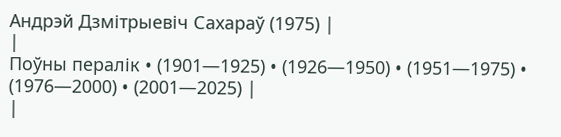Андрэй Дзмітрыевіч Сахараў (1975) |
|
Поўны пералік • (1901—1925) • (1926—1950) • (1951—1975) • (1976—2000) • (2001—2025) |
|